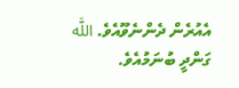އެއުރެން ދެންނެވޫއެވެ. اللَّه ގަންދީ ބުނަމުއެވެ.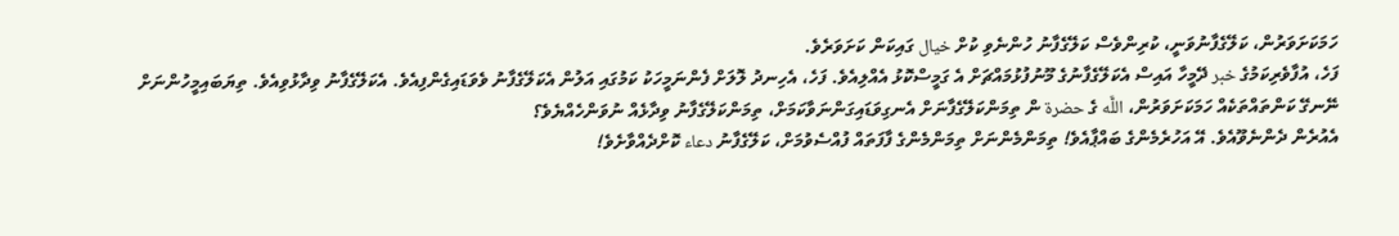ހަމަކަށަވަރުން، ކަލޭގެފާނުވަނީ، ކުރިންވެސް ކަލޭގެފާނު ހުންނެވި ކުށް خيال ގައިކަން ކަށަވަރެވެ.
ފަހެ، އުފާވެރިކަމުގެ خبر ދޭމީހާ އައިސް އެކަލޭގެފާނުގެ މޫނުފުޅުމައްޗަށް އެ ގަމީސްކޮޅު އެއްލިއެވެ. ފަހެ، އެހިނދު ލޮލަށް ފެންނަމީހަކު ކަމުގައި އަލުން އެކަލޭގެފާނު ވެވަޑައިގެންފިއެވެ. އެކަލޭގެފާނު ވިދާޅުވިއެވެ. ތިޔަބައިމީހުންނަށް ނޭނގޭ ކަންތައްތަކެއް ހަމަކަށަވަރުން، اللَّه ގެ حضرة ން ތިމަންކަލޭގެފާނަށް އެނގިވަޑައިގަންނަވާކަމަށް، ތިމަންކަލޭގެފާނު ވިދާޅެއް ނުވަންހެއްޔެވެ؟
އެއުރެން ދެންނެވޫއެވެ. އޭ އަހުރެމެންގެ ބައްޕާއެވެ! ތިމަންމެންނަށް ތިމަންމެންގެ ފާފަތައް ފުއްސެވުމަށް، ކަލޭގެފާނު دعاء ކޮށްދެއްވާށެވެ!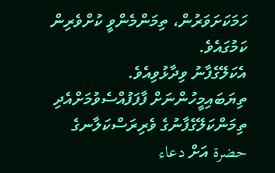ހަމަކަށަވަރުން، ތިމަންމެންވީ ކުށްވެރިން ކަމުގައެވެ.
އެކަލޭގެފާނު ވިދާޅުވިއެވެ. ތިޔަބައިމީހުންނަށް ފާފަފުއްސެވުމަށްއެދި ތިމަންކަލޭގެފާނުގެ ވެރިރަސްކަލާނގެ حضرة އަށް دعاء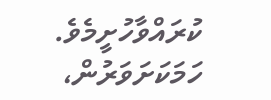ކުރައްވާހުށީމެވެ. ހަމަކަށަވަރުން،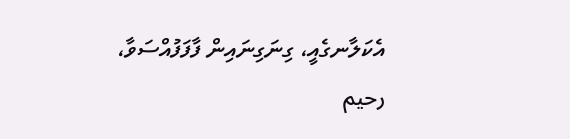އެކަލާނގެއީ، ގިނަގިނައިން ފާފަފުއްސަވާ، رحيم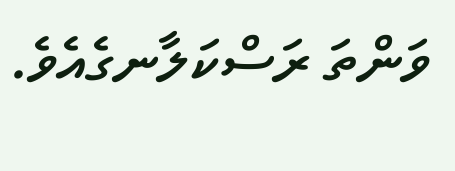ވަންތަ ރަސްކަލާނގެއެވެ.